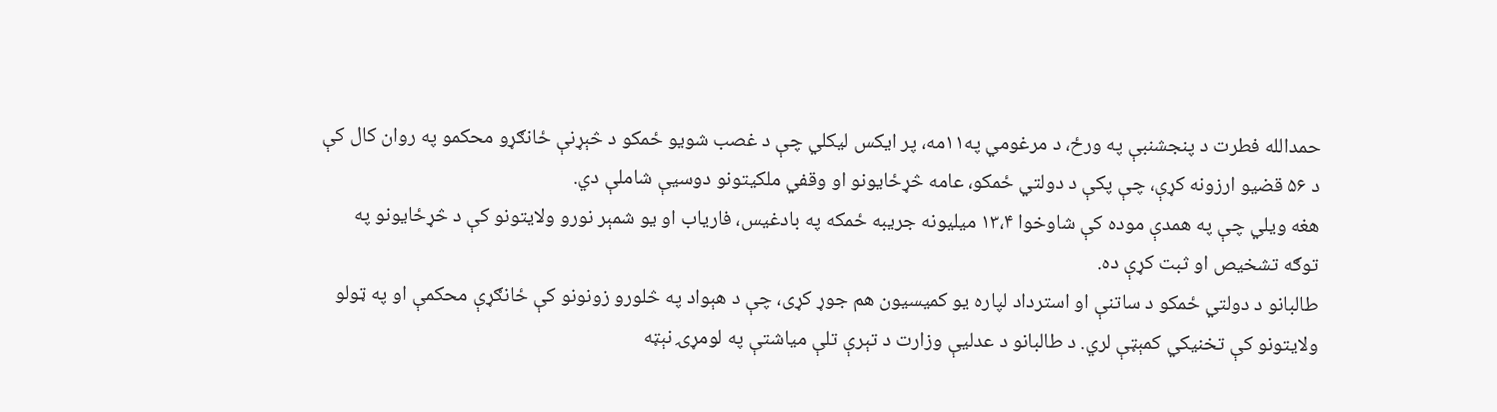حمدالله فطرت د پنجشنبې په ورځ، د مرغومي په۱۱مه، پر ایکس لیکلي چې د غصب شویو ځمکو د څېړنې ځانګړو محکمو په روان کال کې د ۵۶ قضیو ارزونه کړې، چې پکې د دولتي ځمکو، عامه څړځایونو او وقفي ملکیتونو دوسیې شاملې دي.
هغه ویلي چې په همدې موده کې شاوخوا ۱۳،۴ میلیونه جریبه ځمکه په بادغیس، فاریاب او یو شمېر نورو ولایتونو کې د څړځایونو په توګه تشخیص او ثبت کړې ده.
طالبانو د دولتي ځمکو د ساتنې او استرداد لپاره یو کمیسیون هم جوړ کړی، چې د هېواد په څلورو زونونو کې ځانګړې محکمې او په ټولو ولایتونو کې تخنیکي کمېټې لري. د طالبانو د عدلیې وزارت د تېرې تلې میاشتې په لومړۍ نېټه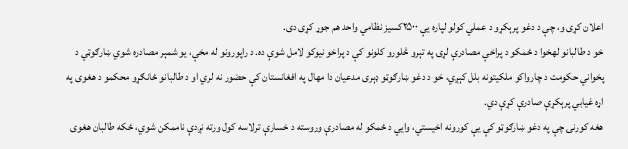اعلان کړی و، چې د دغو پرېکړو د عملي کولو لپاره یې ۲۵۰۰کسیز نظامي واحد هم جوړ کړی دی.
خو د طالبانو لهخوا د ځمکو د پراخې مصادرې لړۍ په تېرو څلورو کلونو کې د پراخو نیوکو لامل شوې ده. د راپورونو له مخې، یو شمېر مصادره شوي ښارګوټي د پخواني حکومت د چارواکو ملکیتونه بلل کېږي، خو د دغو ښارګوټو ډېری مدعیان دا مهال په افغانستان کې حضور نه لري او د طالبانو ځانګړو محکمو د هغوی په اړه غیابي پرېکړې صادرې کړې دي.
هغه کورنۍ چې په دغو ښارګوټو کې یې کورونه اخیستي، وایي د ځمکو له مصادرې وروسته د خسارې ترلاسه کول ورته نږدې ناممکن شوي، ځکه طالبان هغوی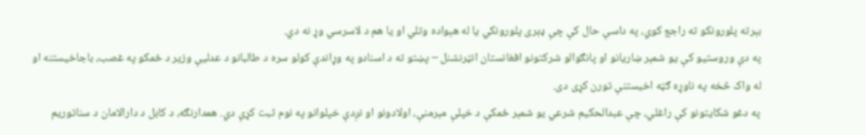بېرته پلورونکو ته راجع کوي، په داسې حال کې چې ډېری پلورونکي یا له هېواده وتلي او یا هم د لاسرسي وړ نه دي.
په دې وروستیو کې یو شمېر ښاریانو او پانګوالو شرکتونو افغانستان انټرنشنل – پښتو ته د اسنادو په وړاندې کولو سره د طالبانو د عدلیې وزیر د ځمکو په غصب، باجاخیستنه او له واک څخه په ناوړه ګټه اخیستنې تورن کړی دی.
په دغو شکایتونو کې راغلي، چې عبدالحکیم شرعي یو شمېر ځمکې د خپلې مېرمنې، اولادونو او نږدې خپلوانو په نوم ثبت کړې دي. همدارنګه، د کابل د دارالامان د سناتوریم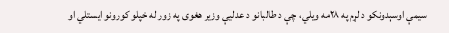سیمې اوسېدونکو د لړم په ۲۸مه ویلي، چې د طالبانو د عدلیې وزیر هغوی په زور له خپلو کورونو ایستلي او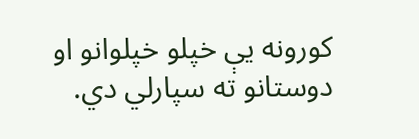کورونه یې خپلو خپلوانو او دوستانو ته سپارلي دي.